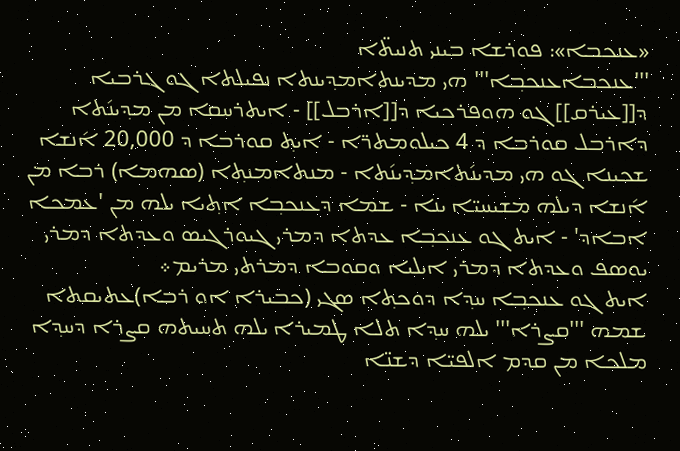«ܥܢܟܒܐ»: ܦܘܪܫܐ ܒܝܢܝ ܬܢܝܬ̈ܐ
'''ܥܢܟܒܐܥܢܟܒ݂ܐ''' ܗܝ ܡܕܝܢܬܐܡܕ݂ܝܢܬܐ ܢܦܝܠܬܐ ܓܘ ܓܪܒܝܐ ܕ[[ܥܝܪܩ]] ܓܘ ܗܘܦܪܟܝܐ ܕ[[ܐܪܒܠ]] - ܐܝܬܪܚܩܐ ܡܢ ܡܕ݂ܝܢ݇ܬܐ ܕܐܪܒܠ ܩܘܪܒܐ ܕ 4 ܟܝܠܘܡܬܪ̈ܐ - ܐܝܬ݂ ܩܘܪܒܐ ܕ 20,000 ܐ݇ܢܫܐ ܫܟܝܢܐ ܓܘ ܗܝ ܡܕܝܢ݇ܬܐܡܕ݂ܝܢ݇ܬܐ - ܡܢܬܐܡܢܬ݂ܐ (ܣܗܡܐ) ܪܒܐ ܡܢ ܐ݇ܢܫܐ ܕܝܠܗ ܡܫܝܚܝ̈ܐ ܝܢܐ - ܫܡܐ ܕܥܢܟܒ݂ܐ ܐܬ݂ܝܐ ܝܠܗ ܡܢ 'ܥܡܟܐ ܐܒܐܕ' - ܐܝܬ ܓܘ ܥܢܟܒ݂ܐ ܥܕܬܐ ܕܡܪܝ ܓܝܘܪܓܝܣ ܘܥܕܬܐ ܕܡܪܝ ܝܘܣܦ ܘܥܕܬܐ ܕܡܪܝ ܐܝܠܝܐ ܘܩܘܒܐ ܕܡܪܬܝ ܡܪܝܡ܀
ܐܝܬ ܓܘ ܥܢܟܒ݂ܐ ܚܕ݂ܐ ܕܘܟܬ݂ܐ ܣܓܝ (ܟܒܝܪܐ ܐܘ ܪܒܐ)ܥܬܝܩܬܐ ܫܡܗ '''ܩܨܪܐ''' ܝܠܗ ܚܕ݂ܐ ܬܠܐ ܛܡܝܪܐ ܝܠܗ ܬܚܝܬܗ ܩܨܪܐ ܕܚܕ݂ܐ ܡܠܟܐ ܡܢ ܩܕܡ ܐܠܦܝ̈ܐ ܕܫܢ̈ܐ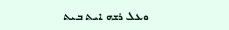ܘܥܠ ܪܫܗ ܐܝܬ ܒܝܬ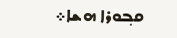ܩܒ݂ܘܪܐ ܗܫܐ܀